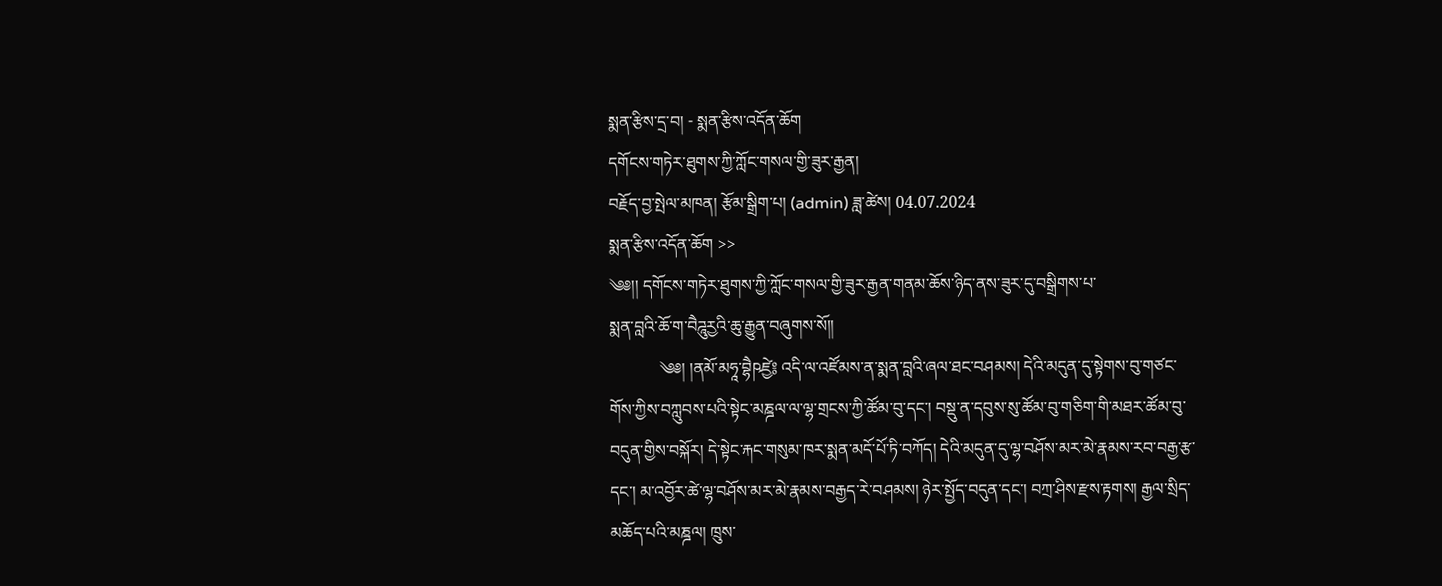སྨན་རྩིས་དྲ་བ། - སྨན་རྩིས་འདོན་ཆོག
དགོངས་གཏེར་ཐུགས་ཀྱི་ཀློང་གསལ་གྱི་ཟུར་རྒྱན།
བརྗོད་བྱ་སྤེལ་མཁན། རྩོམ་སྒྲིག་པ། (admin) ཟླ་ཚེས། 04.07.2024
སྨན་རྩིས་འདོན་ཆོག >>
༄༅།། དགོངས་གཏེར་ཐུགས་ཀྱི་ཀློང་གསལ་གྱི་ཟུར་རྒྱན་གནམ་ཆོས་ཉིད་ནས་ཟུར་དུ་བསྒྲིགས་པ་
སྨན་བླའི་ཆོ་ག་བཻཌཱུརྱའི་ཆུ་རྒྱུན་བཞུགས་སོ།།
            ༄༅། །ནམོ་མཧཱ་བྷཻཥཛྱེ༔ འདི་ལ་འཛོམས་ན་སྨན་བླའི་ཞལ་ཐང་བཤམས། དེའི་མདུན་དུ་སྟེགས་བུ་གཙང་གོས་ཀྱིས་བཀླུབས་པའི་སྟེང་མཎྜལ་ལ་ལྷ་གྲངས་ཀྱི་ཚོམ་བུ་དང་། བསྡུ་ན་དབུས་སུ་ཚོམ་བུ་གཅིག་གི་མཐར་ཚོམ་བུ་བདུན་གྱིས་བསྐོར། དེ་སྟེང་རྐང་གསུམ་ཁར་སྨན་མདོ་པོ་ཏི་བཀོད། དེའི་མདུན་དུ་ལྷ་བཤོས་མར་མེ་རྣམས་རབ་བརྒྱ་རྩ་དང་། མ་འབྱོར་ཚེ་ལྷ་བཤོས་མར་མེ་རྣམས་བརྒྱད་རེ་བཤམས། ཉེར་སྤྱོད་བདུན་དང་། བཀྲ་ཤིས་རྫས་རྟགས། རྒྱལ་སྲིད་མཆོད་པའི་མཎྜལ། ཁྲུས་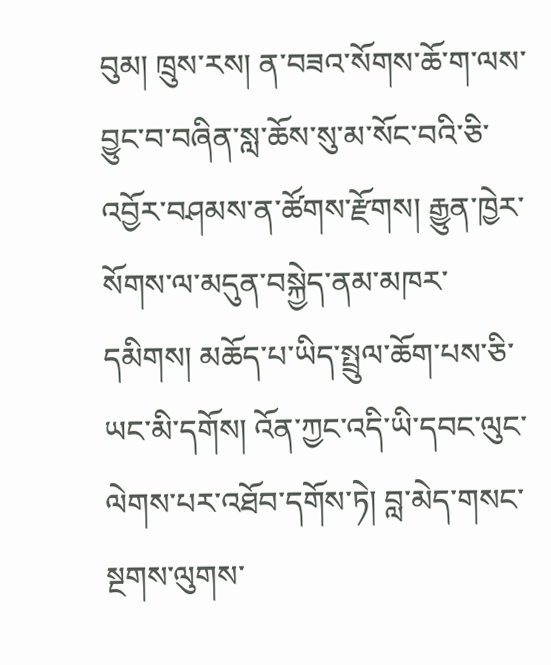བུམ། ཁྲུས་རས། ན་བཟའ་སོགས་ཆོ་ག་ལས་བྱུང་བ་བཞིན་སླ་ཆོས་སུ་མ་སོང་བའི་ཅི་འབྱོར་བཤམས་ན་ཚོགས་རྫོགས། རྒྱུན་ཁྱེར་སོགས་ལ་མདུན་བསྐྱེད་ནམ་མཁར་དམིགས། མཆོད་པ་ཡིད་སྤྲུལ་ཆོག་པས་ཅི་ཡང་མི་དགོས། འོན་ཀྱང་འདི་ཡི་དབང་ལུང་ལེགས་པར་འཐོབ་དགོས་ཏེ། བླ་མེད་གསང་སྔགས་ལུགས་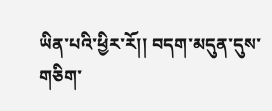ཡིན་པའི་ཕྱིར་རོ།། བདག་མདུན་དུས་གཅིག་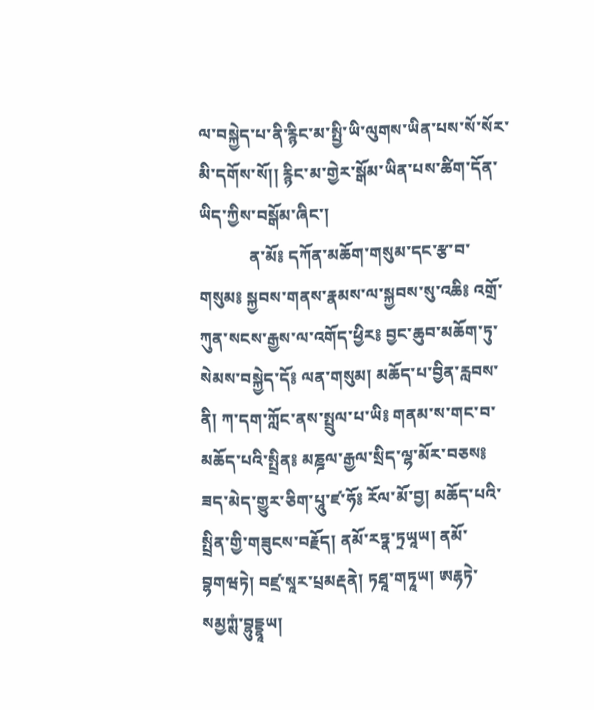ལ་བསྐྱེད་པ་ནི་རྙིང་མ་སྤྱི་ཡི་ལུགས་ཡིན་པས་སོ་སོར་མི་དགོས་སོ།། རྙིང་མ་གྱེར་སྒོམ་ཡིན་པས་ཚིག་དོན་ཡིད་ཀྱིས་བསྒོམ་ཞིང་།
            ན་མོ༔ དཀོན་མཆོག་གསུམ་དང་རྩ་བ་གསུམ༔ སྐྱབས་གནས་རྣམས་ལ་སྐྱབས་སུ་འཆི༔ འགྲོ་ཀུན་སངས་རྒྱས་ལ་འགོད་ཕྱིར༔ བྱང་ཆུབ་མཆོག་ཏུ་སེམས་བསྐྱེད་དོ༔ ལན་གསུམ། མཆོད་པ་བྱིན་རླབས་ནི། ཀ་དག་ཀློང་ནས་སྤྲུལ་པ་ཡི༔ གནམ་ས་གང་བ་མཆོད་པའི་སྤྲིན༔ མཎྜལ་རྒྱལ་སྲིད་ལྷ་མོར་བཅས༔ ཟད་མེད་གྱུར་ཅིག་པཱུ་ཛ་ཧོ༔ རོལ་མོ་བྱ། མཆོད་པའི་སྤྲིན་གྱི་གཟུངས་བརྗོད། ནམོ་རཏྣ་ཏྲཡཱཡ། ནམོ་བྷགཝཏེ། བཛྲ་སཱར་པྲམརྡནེ། ཏཐཱ་གཏཱཡ། ཨརྷཏེ་སམྱཀྶཾ་བྷུདྡྷཱཡ།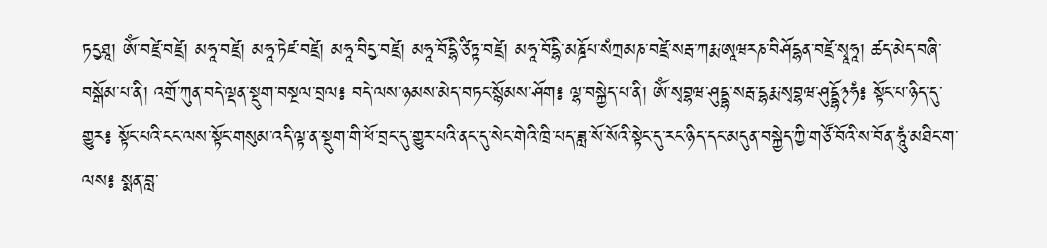ཏདྱཐཱ། ཨོཾ་བཛྲེ་བཛྲེ། མཧཱ་བཛྲེ། མཧཱ་ཏེཛ་བཛྲེ། མཧཱ་བིདྱ་བཛྲེ། མཧཱ་བོདྷི་ཙིཏྟ་བཛྲེ། མཧཱ་བོདྷི་མཎྜོཔ་སཾཀྲམཎ་བཛྲེ་སརྦ་ཀརྨ་ཨཱཝརཎ་བིཤོདྷན་བཛྲེ་སྭཱཧཱ། ཚད་མེད་བཞི་བསྒོམ་པ་ནི། འགྲོ་ཀུན་བདེ་ལྡན་སྡུག་བསྔལ་བྲལ༔ བདེ་ལས་ཉམས་མེད་བཏང་སྙོམས་ཤོག༔ ལྷ་བསྐྱེད་པ་ནི། ཨོཾ་སྭབྷཝ་ཤུདྡྷ་སརྦ་དྷརྨ་སྭབྷཝ་ཤུདྡྷོ྅ཧཾ༔ སྟོང་པ་ཉིད་དུ་གྱུར༔ སྟོང་པའི་ངང་ལས་སྟོང་གསུམ་འདི་ལྟ་ན་སྡུག་གི་ཕོ་བྲང་དུ་གྱུར་པའི་ནང་དུ་སེང་གེའི་ཁྲི་པད་ཟླ་སོ་སོའི་སྟེང་དུ་རང་ཉིད་དང་མདུན་བསྐྱེད་ཀྱི་གཙོ་བོའི་ས་བོན་ཧཱུཾ་མཐིང་ག་ལས༔ སྨན་བླ་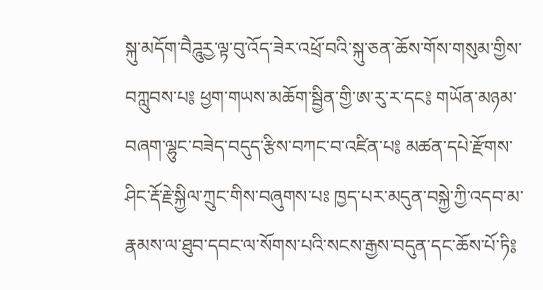སྐུ་མདོག་བཻཌཱུརྱ་ལྟ་བུ་འོད་ཟེར་འཕྲོ་བའི་སྐུ་ཅན་ཆོས་གོས་གསུམ་གྱིས་བཀླུབས་པ༔ ཕྱག་གཡས་མཆོག་སྦྱིན་གྱི་ཨ་རུ་ར་དང༔ གཡོན་མཉམ་བཞག་ལྷུང་བཟེད་བདུད་རྩིས་བཀང་བ་འཛིན་པ༔ མཚན་དཔེ་རྫོགས་ཤིང་རྡོ་རྗེ་སྐྱིལ་ཀྲུང་གིས་བཞུགས་པཿ ཁྱད་པར་མདུན་བསྐྱེ་ཀྱི་འདབ་མ་རྣམས་ལ་ཐུབ་དབང་ལ་སོགས་པའི་སངས་རྒྱས་བདུན་དང་ཆོས་པོ་ཏི༔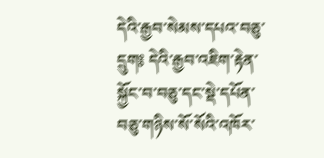དེའི་རྒྱབ་སེམས་དཔའ་བཅུ་དྲུག༔ དེའི་རྒྱབ་འཇིག་རྟེན་སྐྱོང་བ་བཅུ་དང་སྡེ་དཔོན་བཅུ་གཉིས་སོ་སོའི་འཁོར་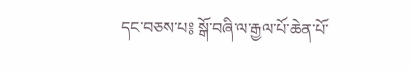དང་བཅས་པ༔ སྒོ་བཞི་ལ་རྒྱལ་པོ་ཆེན་པོ་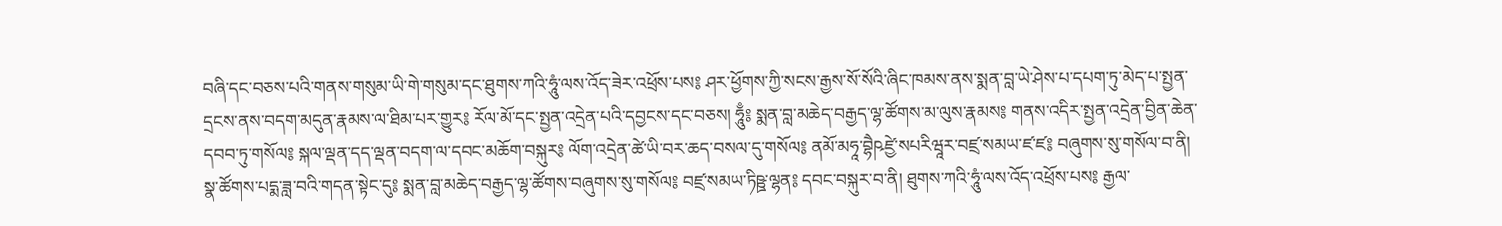བཞི་དང་བཅས་པའི་གནས་གསུམ་ཡི་གེ་གསུམ་དང་ཐུགས་ཀའི་ཧཱུཾ་ལས་འོད་ཟེར་འཕྲོས་པས༔ ཤར་ཕྱོགས་ཀྱི་སངས་རྒྱས་སོ་སོའི་ཞིང་ཁམས་ནས་སྨན་བླ་ཡེ་ཤེས་པ་དཔག་ཏུ་མེད་པ་སྤྱན་དྲངས་ནས་བདག་མདུན་རྣམས་ལ་ཐིམ་པར་གྱུར༔ རོལ་མོ་དང་སྤྱན་འདྲེན་པའི་དབྱངས་དང་བཅས། ཧཱུྃ༔ སྨན་བླ་མཆེད་བརྒྱད་ལྷ་ཚོགས་མ་ལུས་རྣམས༔ གནས་འདིར་སྤྱན་འདྲེན་བྱིན་ཆེན་དབབ་ཏུ་གསོལ༔ སྐལ་ལྡན་དད་ལྡན་བདག་ལ་དབང་མཆོག་བསྐུར༔ ལོག་འདྲེན་ཚེ་ཡི་བར་ཆད་བསལ་དུ་གསོལ༔ ནམོ་མཧཱ་བྷཻཥཛྱེ་སཔརིཝཱར་བཛྲ་སམཡ་ཛ་ཛ༔ བཞུགས་སུ་གསོལ་བ་ནི། སྣ་ཚོགས་པདྨ་ཟླ་བའི་གདན་སྟེང་དུ༔ སྨན་བླ་མཆེད་བརྒྱད་ལྷ་ཚོགས་བཞུགས་སུ་གསོལ༔ བཛྲ་སམཡ་ཏིཥྛ་ལྷན༔ དབང་བསྐུར་བ་ནི། ཐུགས་ཀའི་ཧཱུཾ་ལས་འོད་འཕྲོས་པས༔ རྒྱལ་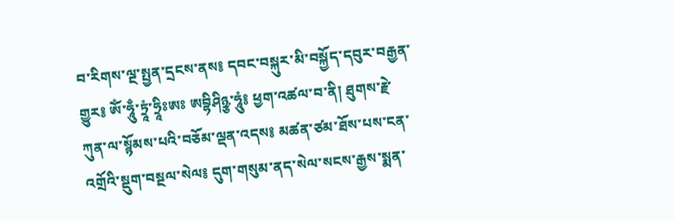བ་རིགས་ལྔ་སྤྱན་དྲངས་ནས༔ དབང་བསྐུར་མི་བསྐྱོད་དབུར་བརྒྱན་གྱུར༔ ཨོཾ་ཧཱུྃ་ཏྲཱཾ་ཧྲཱིཿཨཿ ཨབྷིཤིཉྩ་ཧཱུཾ༔ ཕྱག་འཚལ་བ་ནི། ཐུགས་རྗེ་ཀུན་ལ་སྙོམས་པའི་བཅོམ་ལྡན་འདས༔ མཚན་ཙམ་ཐོས་པས་ངན་འགྲོའི་སྡུག་བསྔལ་སེལ༔ དུག་གསུམ་ནད་སེལ་སངས་རྒྱས་སྨན་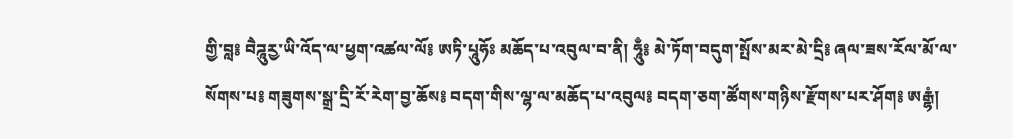གྱི་བླ༔ བཻཌཱུརྱ་ཡི་འོད་ལ་ཕྱག་འཚལ་ལོ༔ ཨཏི་པཱུཧོཿ མཆོད་པ་འབུལ་བ་ནི། ཧཱུྃ༔ མེ་ཏོག་བདུག་སྤོས་མར་མེ་དྲི༔ ཞལ་ཟས་རོལ་མོ་ལ་སོགས་པ༔ གཟུགས་སྒྲ་དྲི་རོ་རེག་བྱ་ཆོས༔ བདག་གིས་ལྷ་ལ་མཆོད་པ་འབུལ༔ བདག་ཅག་ཚོགས་གཉིས་རྫོགས་པར་ཤོག༔ ཨརྒྷཾ།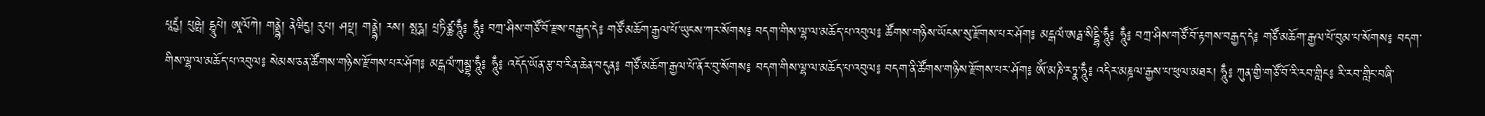པཱདྱཾ། པུཥྤེ། དྷཱུཔེ། ཨཱལོཀེ། གནྡྷེ། ནེཝིདྱ། རུཔ། ཤཔྡ། གནྡྷེ། རས། སྤརྴ། པྲཏིཙྪ་ཧཱུྃ༔ ཧཱུྃ༔ བཀྲ་ཤིས་གཙོ་བོ་རྫས་བརྒྱད་དེ༔ གཙོ་མཆོག་རྒྱལ་པོ་ཡུངས་ཀར་སོགས༔ བདག་གིས་ལྷ་ལ་མཆོད་པ་འབུལ༔ ཚོགས་གཉིས་ཡོངས་སུ་རྫོགས་པར་ཤོག༔ མངྒལཾ་ཨརྠ་སིདྡྷི་ཧཱུྃ༔ ཧཱུྃ༔ བཀྲ་ཤིས་གཙོ་བོ་རྟགས་བརྒྱད་དེ༔ གཙོ་མཆོག་རྒྱལ་པོ་བུམ་པ་སོགས༔ བདག་གིས་ལྷ་ལ་མཆོད་པ་འབུལ༔ སེམས་ཅན་ཚོགས་གཉིས་རྫོགས་པར་ཤོག༔ མངྒལཾ་ཀུམྦྷ་ཧཱུྃ༔ ཧཱུྃ༔ འདོད་ཡོན་རྩ་བ་རིན་ཆེན་བདུན༔ གཙོ་མཆོག་རྒྱལ་པོ་ནོར་བུ་སོགས༔ བདག་གིས་ལྷ་ལ་མཆོད་པ་འབུལ༔ བདག་ནི་ཚོགས་གཉིས་རྫོགས་པར་ཤོག༔ ཨོཾ་མཎི་རཏྣ་ཧཱུྃ༔ འདིར་མཎྜལ་རྒྱས་པ་ཕུལ་མཐར། ཧཱུྃ༔ ཀུན་གྱི་གཙོ་བོ་རི་རབ་གླིང༔ རི་རབ་གླིང་བཞི་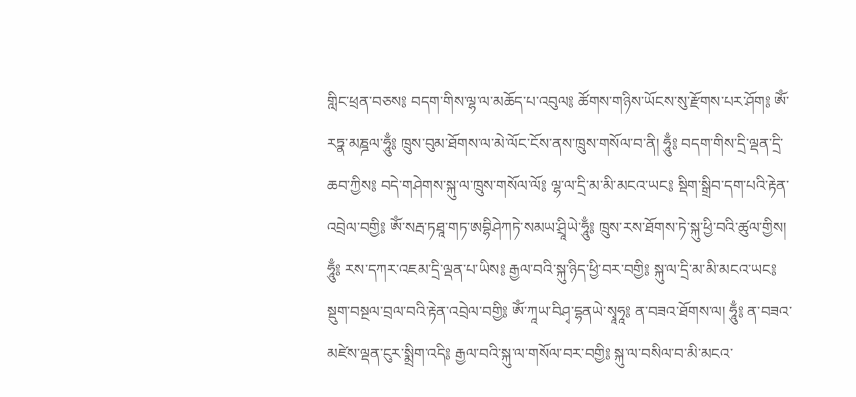གླིང་ཕྲན་བཅས༔ བདག་གིས་ལྷ་ལ་མཆོད་པ་འབུལ༔ ཚོགས་གཉིས་ཡོངས་སུ་རྫོགས་པར་ཤོག༔ ཨོཾ་རཏྣ་མཎྜལ་ཧཱུྃ༔ ཁྲུས་བུམ་ཐོགས་ལ་མེ་ལོང་ངོས་ནས་ཁྲུས་གསོལ་བ་ནི། ཧཱུྃ༔ བདག་གིས་དྲི་ལྡན་དྲི་ཆབ་ཀྱིས༔ བདེ་གཤེགས་སྐུ་ལ་ཁྲུས་གསོལ་ལོ༔ ལྷ་ལ་དྲི་མ་མི་མངའ་ཡང༔ སྡིག་སྒྲིབ་དག་པའི་རྟེན་འབྲེལ་བགྱི༔ ཨོཾ་སརྦ་ཏཐཱ་གཏ་ཨབྷིཤེཀཏེ་སམཡ་ཤྲཱིཡེ་ཧཱུྃ༔ ཁྲུས་རས་ཐོགས་ཏེ་སྐུ་ཕྱི་བའི་ཚུལ་གྱིས། ཧཱུྃ༔ རས་དཀར་འཇམ་དྲི་ལྡན་པ་ཡིས༔ རྒྱལ་བའི་སྐུ་ཉིད་ཕྱི་བར་བགྱི༔ སྐུ་ལ་དྲི་མ་མི་མངའ་ཡང༔ སྡུག་བསྔལ་བྲལ་བའི་རྟེན་འབྲེལ་བགྱི༔ ཨོཾ་ཀཱཡ་བིཤྭ་དྷནཡེ་སྭཱཧཱ༔ ན་བཟའ་ཐོགས་ལ། ཧཱུྃ༔ ན་བཟའ་མཛེས་ལྡན་ངུར་སྨྲིག་འདི༔ རྒྱལ་བའི་སྐུ་ལ་གསོལ་བར་བགྱི༔ སྐུ་ལ་བསིལ་བ་མི་མངའ་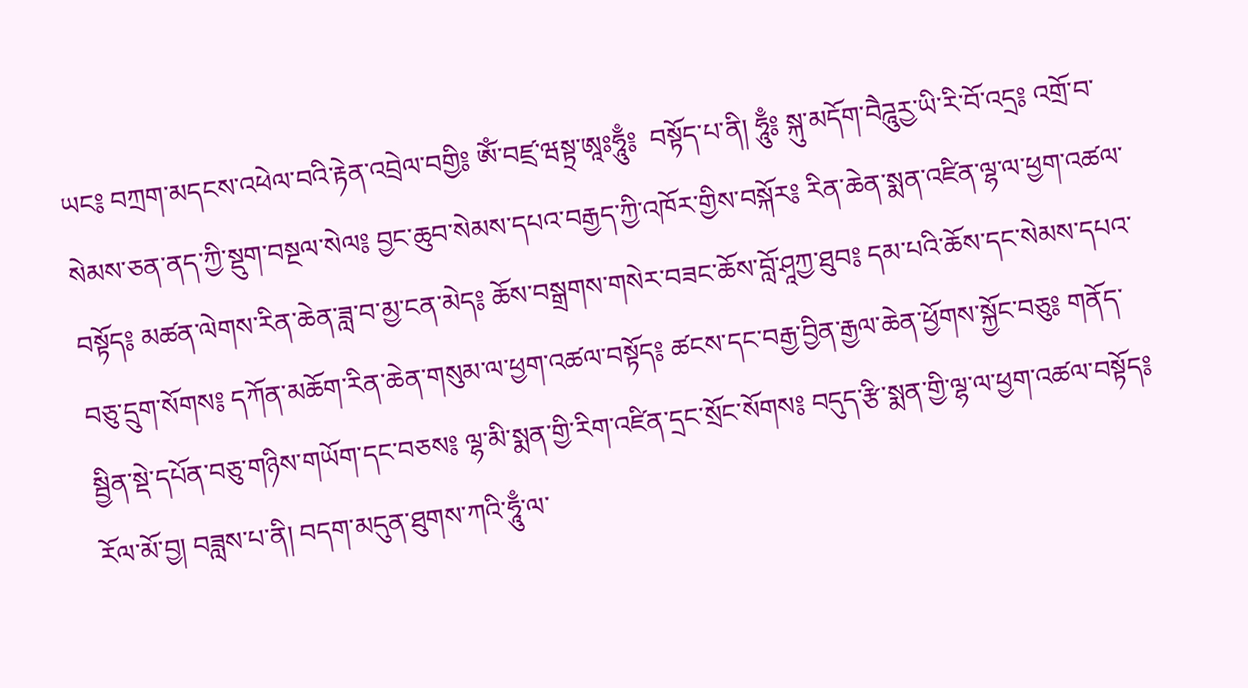ཡང༔ བཀྲག་མདངས་འཕེལ་བའི་རྟེན་འབྲེལ་བགྱི༔ ཨོཾ་བཛྲ་ཝསྟྲ་ཨཱཿཧཱུྃ༔  བསྟོད་པ་ནི། ཧཱུྃ༔ སྐུ་མདོག་བཻཌཱུརྱ་ཡི་རི་བོ་འདྲ༔ འགྲོ་བ་སེམས་ཅན་ནད་ཀྱི་སྡུག་བསྔལ་སེལ༔ བྱང་ཆུབ་སེམས་དཔའ་བརྒྱད་ཀྱི་འཁོར་གྱིས་བསྐོར༔ རིན་ཆེན་སྨན་འཛིན་ལྷ་ལ་ཕྱག་འཚལ་བསྟོད༔ མཚན་ལེགས་རིན་ཆེན་ཟླ་བ་མྱ་ངན་མེད༔ ཆོས་བསྒྲགས་གསེར་བཟང་ཆོས་བློ་ཤཱཀྱ་ཐུབ༔ དམ་པའི་ཆོས་དང་སེམས་དཔའ་བཅུ་དྲུག་སོགས༔ དཀོན་མཆོག་རིན་ཆེན་གསུམ་ལ་ཕྱག་འཚལ་བསྟོད༔ ཚངས་དང་བརྒྱ་བྱིན་རྒྱལ་ཆེན་ཕྱོགས་སྐྱོང་བཅུ༔ གནོད་སྦྱིན་སྡེ་དཔོན་བཅུ་གཉིས་གཡོག་དང་བཅས༔ ལྷ་མི་སྨན་གྱི་རིག་འཛིན་དྲང་སྲོང་སོགས༔ བདུད་རྩི་སྨན་གྱི་ལྷ་ལ་ཕྱག་འཚལ་བསྟོད༔ རོལ་མོ་བྱ། བཟླས་པ་ནི། བདག་མདུན་ཐུགས་ཀའི་ཧཱུྃ་ལ་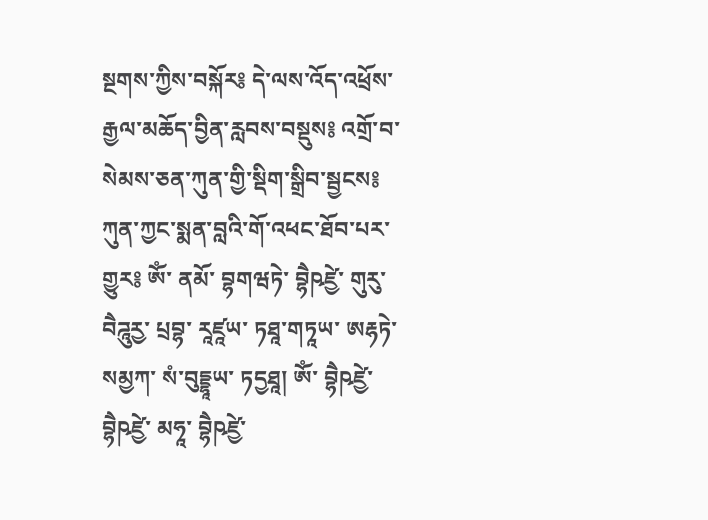སྔགས་ཀྱིས་བསྐོར༔ དེ་ལས་འོད་འཕྲོས་རྒྱལ་མཆོད་བྱིན་རླབས་བསྡུས༔ འགྲོ་བ་སེམས་ཅན་ཀུན་གྱི་སྡིག་སྒྲིབ་སྦྱངས༔ ཀུན་ཀྱང་སྨན་བླའི་གོ་འཕང་ཐོབ་པར་གྱུར༔ ཨོཾ་ ནམོ་ བྷགཝཏེ་ བྷཻཥཛྱེ་ གུརུ་ བཻཌཱུརྱ་ པྲབྷ་ རཱཛཱཡ་ ཏཐཱ་གཏཱཡ་ ཨརྷཏེ་ སམྱཀ་ སཾ་བུདྡྷཱཡ་ ཏདྱཐཱ། ཨོཾ་ བྷཻཥཛྱེ་ བྷཻཥཛྱེ་ མཧཱ་ བྷཻཥཛྱེ་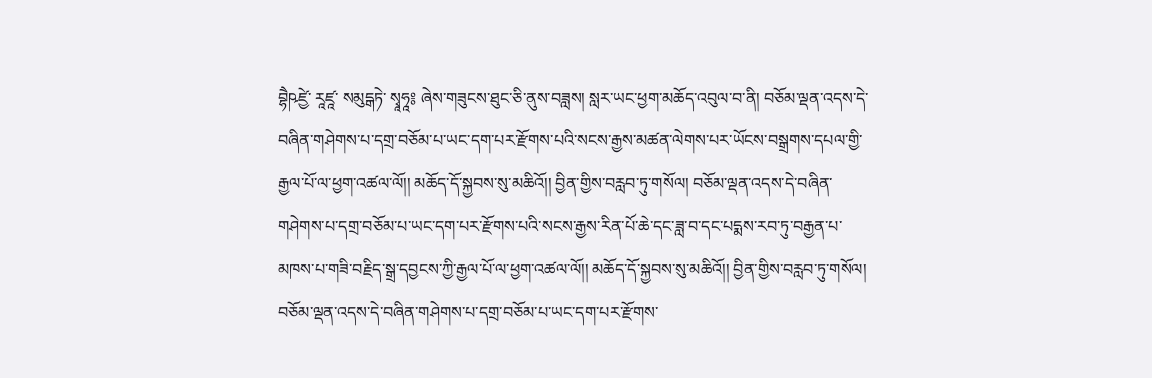བྷཻཥཛྱེ་ རཱཛཱ་ སམུདྒཏེ་ སྭཱཧཱ༔ ཞེས་གཟུངས་ཐུང་ཅི་ནུས་བཟླས། སླར་ཡང་ཕྱག་མཆོད་འབུལ་བ་ནི། བཅོམ་ལྡན་འདས་དེ་བཞིན་གཤེགས་པ་དགྲ་བཅོམ་པ་ཡང་དག་པར་རྫོགས་པའི་སངས་རྒྱས་མཚན་ལེགས་པར་ཡོངས་བསྒྲགས་དཔལ་གྱི་རྒྱལ་པོ་ལ་ཕྱག་འཚལ་ལོ།། མཆོད་དོ་སྐྱབས་སུ་མཆིའོ།། བྱིན་གྱིས་བརླབ་ཏུ་གསོལ། བཅོམ་ལྡན་འདས་དེ་བཞིན་གཤེགས་པ་དགྲ་བཅོམ་པ་ཡང་དག་པར་རྫོགས་པའི་སངས་རྒྱས་རིན་པོ་ཆེ་དང་ཟླ་བ་དང་པདྨས་རབ་ཏུ་བརྒྱན་པ་མཁས་པ་གཟི་བརྗིད་སྒྲ་དབྱངས་ཀྱི་རྒྱལ་པོ་ལ་ཕྱག་འཚལ་ལོ།། མཆོད་དོ་སྐྱབས་སུ་མཆིའོ།། བྱིན་གྱིས་བརླབ་ཏུ་གསོལ། བཅོམ་ལྡན་འདས་དེ་བཞིན་གཤེགས་པ་དགྲ་བཅོམ་པ་ཡང་དག་པར་རྫོགས་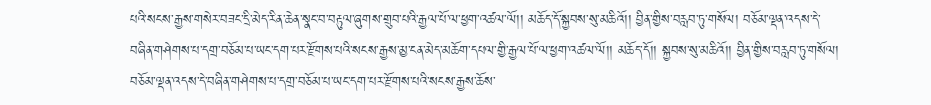པའི་སངས་རྒྱས་གསེར་བཟང་དྲི་མེད་རིན་ཆེན་སྣང་བ་བརྟུལ་ཞུགས་གྲུབ་པའི་རྒྱལ་པོ་ལ་ཕྱག་འཚལ་ལོ།། མཆོད་དོ་སྐྱབས་སུ་མཆིའོ།། བྱིན་གྱིས་བརླབ་ཏུ་གསོལ། བཅོམ་ལྡན་འདས་དེ་བཞིན་གཤེགས་པ་དགྲ་བཅོམ་པ་ཡང་དག་པར་རྫོགས་པའི་སངས་རྒྱས་མྱ་ངན་མེད་མཆོག་དཔལ་གྱི་རྒྱལ་པོ་ལ་ཕྱག་འཚལ་ལོ།། མཆོད་དོ།། སྐྱབས་སུ་མཆིའོ།། བྱིན་གྱིས་བརླབ་ཏུ་གསོལ། བཅོམ་ལྡན་འདས་དེ་བཞིན་གཤེགས་པ་དགྲ་བཅོམ་པ་ཡང་དག་པར་རྫོགས་པའི་སངས་རྒྱས་ཆོས་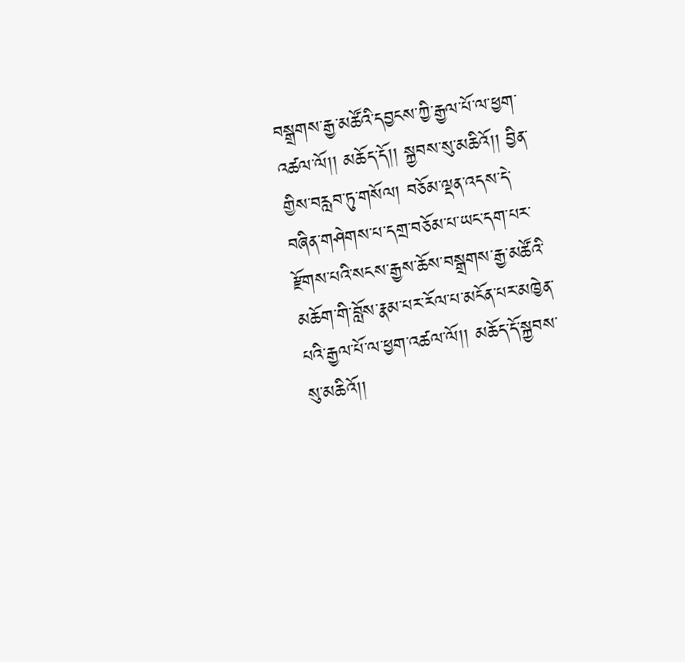བསྒྲགས་རྒྱ་མཚོའི་དབྱངས་ཀྱི་རྒྱལ་པོ་ལ་ཕྱག་འཚལ་ལོ།། མཆོད་དོ།། སྐྱབས་སུ་མཆིའོ།། བྱིན་གྱིས་བརླབ་ཏུ་གསོལ། བཅོམ་ལྡན་འདས་དེ་བཞིན་གཤེགས་པ་དགྲ་བཅོམ་པ་ཡང་དག་པར་རྫོགས་པའི་སངས་རྒྱས་ཆོས་བསྒྲགས་རྒྱ་མཚོའི་མཆོག་གི་བློས་རྣམ་པར་རོལ་པ་མངོན་པར་མཁྱེན་པའི་རྒྱལ་པོ་ལ་ཕྱག་འཚལ་ལོ།། མཆོད་དོ་སྐྱབས་སུ་མཆིའོ།།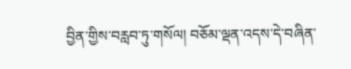བྱིན་གྱིས་བརླབ་ཏུ་གསོལ། བཅོམ་ལྡན་འདས་དེ་བཞིན་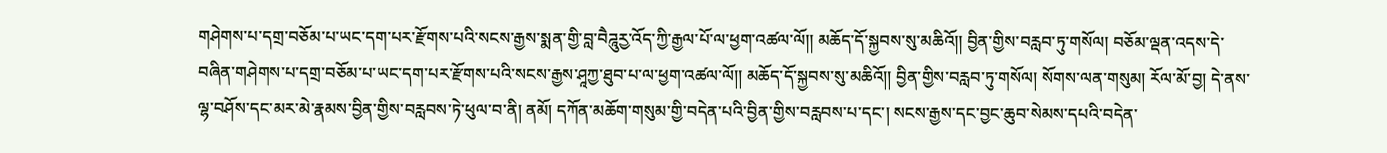གཤེགས་པ་དགྲ་བཅོམ་པ་ཡང་དག་པར་རྫོགས་པའི་སངས་རྒྱས་སྨན་གྱི་བླ་བཻཌཱུརྱ་འོད་ཀྱི་རྒྱལ་པོ་ལ་ཕྱག་འཚལ་ལོ།། མཆོད་དོ་སྐྱབས་སུ་མཆིའོ།། བྱིན་གྱིས་བརླབ་ཏུ་གསོལ། བཅོམ་ལྡན་འདས་དེ་བཞིན་གཤེགས་པ་དགྲ་བཅོམ་པ་ཡང་དག་པར་རྫོགས་པའི་སངས་རྒྱས་ཤཱཀྱ་ཐུབ་པ་ལ་ཕྱག་འཚལ་ལོ།། མཆོད་དོ་སྐྱབས་སུ་མཆིའོ།། བྱིན་གྱིས་བརླབ་ཏུ་གསོལ། སོགས་ལན་གསུམ། རོལ་མོ་བྱ། དེ་ནས་ལྷ་བཤོས་དང་མར་མེ་རྣམས་བྱིན་གྱིས་བརླབས་ཏེ་ཕུལ་བ་ནི། ནམོ། དཀོན་མཆོག་གསུམ་གྱི་བདེན་པའི་བྱིན་གྱིས་བརླབས་པ་དང་། སངས་རྒྱས་དང་བྱང་ཆུབ་སེམས་དཔའི་བདེན་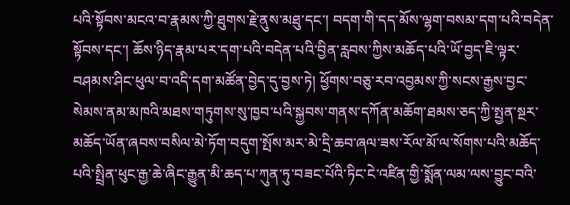པའི་སྟོབས་མངའ་བ་རྣམས་ཀྱི་ཐུགས་རྗེ་ནུས་མཐུ་དང་། བདག་གི་དད་མོས་ལྷག་བསམ་དག་པའི་བདེན་སྟོབས་དང་། ཆོས་ཉིད་རྣམ་པར་དག་པའི་བདེན་པའི་བྱིན་རླབས་ཀྱིས་མཆོད་པའི་ཡོ་བྱད་ཇི་ལྟར་བཤམས་ཤིང་ཕུལ་བ་འདི་དག་མཚོན་བྱེད་དུ་བྱས་ཏེ། ཕྱོགས་བཅུ་རབ་འབྱམས་ཀྱི་སངས་རྒྱས་བྱང་སེམས་ནམ་མཁའི་མཐས་གཏུགས་སུ་ཁྱབ་པའི་སྐྱབས་གནས་དཀོན་མཆོག་ཐམས་ཅད་ཀྱི་སྤྱན་སྔར་མཆོད་ཡོན་ཞབས་བསིལ་མེ་ཏོག་བདུག་སྤོས་མར་མེ་དྲི་ཆབ་ཞལ་ཟས་རོལ་མོ་ལ་སོགས་པའི་མཆོད་པའི་སྤྲིན་ཕུང་རྒྱ་ཆེ་ཞིང་རྒྱུན་མི་ཆད་པ་ཀུན་ཏུ་བཟང་པོའི་ཏིང་ངེ་འཛིན་གྱི་སྨོན་ལམ་ལས་བྱུང་བའི་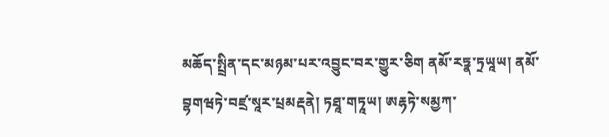མཆོད་སྤྲིན་དང་མཉམ་པར་འབྱུང་བར་གྱུར་ཅིག ནམོ་རཏྣ་ཏྲཡཱཡ། ནམོ་བྷགཝཏེ་བཛྲ་སཱར་པྲམརྡནེ། ཏཐཱ་གཏཱཡ། ཨརྷཏེ་སམྱཀ་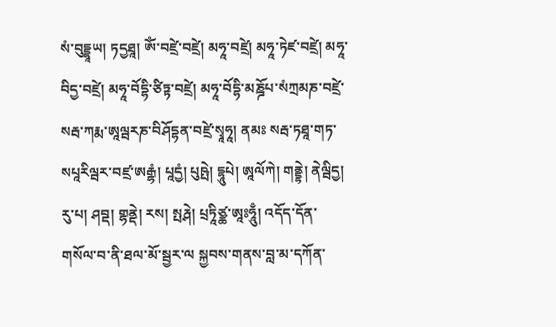སཾ་བུདྡྷཱཡ། ཏདྱཐཱ། ཨོཾ་བཛྲེ་བཛྲེ། མཧཱ་བཛྲེ། མཧཱ་ཏེཛ་བཛྲེ། མཧཱ་བིདྱ་བཛྲེ། མཧཱ་བོདྷི་ཙིཏྟ་བཛྲེ། མཧཱ་བོདྷི་མཎྜོཔ་སཾཀྲམཎ་བཛྲེ་སརྦ་ཀརྨ་ཨཱལྦརཎ་བིཤོདྷན་བཛྲེ་སྭཱཧཱ། ནམཿ སརྦ་ཏཐཱ་གཏ་སཔཱརིལྦར་བཛྲ་ཨརྒྷཾ། པཱདྱཾ། པུཥྤེ། དྷཱུཔེ། ཨཱལོཀེ། གནྡྷེ། ནེལྦིདྱ། རུ་པ། ཤབྡ། གྷནྡེ། རས། སྤརྴེ། པྲཏཱིཙྪ་ཨཱཿཧཱུྃ། འདོད་དོན་གསོལ་བ་ནི་ཐལ་མོ་སྦྱར་ལ སྐྱབས་གནས་བླ་མ་དཀོན་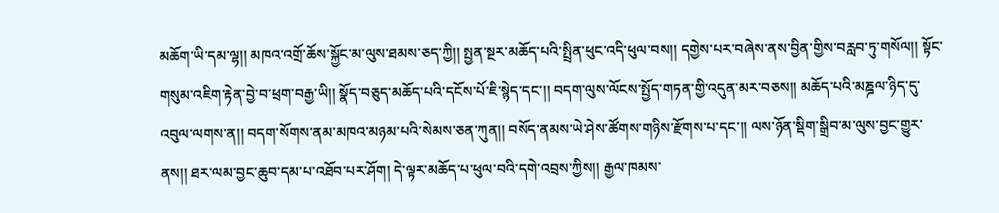མཆོག་ཡི་དམ་ལྷ།། མཁའ་འགྲོ་ཆོས་སྐྱོང་མ་ལུས་ཐམས་ཅད་ཀྱི།། སྤྱན་སྔར་མཆོད་པའི་སྤྲིན་ཕུང་འདི་ཕུལ་བས།། དགྱེས་པར་བཞེས་ནས་བྱིན་གྱིས་བརླབ་ཏུ་གསོལ།། སྟོང་གསུམ་འཇིག་རྟེན་བྱེ་བ་ཕྲག་བརྒྱ་ཡི།། སྣོད་བཅུད་མཆོད་པའི་དངོས་པོ་ཇི་སྙེད་དང་།། བདག་ལུས་ལོངས་སྤྱོད་གཏན་གྱི་འདུན་མར་བཅས།། མཆོད་པའི་མཎྜལ་ཉིད་དུ་འབུལ་ལགས་ན།། བདག་སོགས་ནམ་མཁའ་མཉམ་པའི་སེམས་ཅན་ཀུན།། བསོད་ནམས་ཡེ་ཤེས་ཚོགས་གཉིས་རྫོགས་པ་དང་།། ལས་ཉོན་སྡིག་སྒྲིབ་མ་ལུས་བྱང་གྱུར་ནས།། ཐར་ལམ་བྱང་ཆུབ་དམ་པ་འཐོབ་པར་ཤོག། དེ་ལྟར་མཆོད་པ་ཕུལ་བའི་དགེ་འབྲས་ཀྱིས།། རྒྱལ་ཁམས་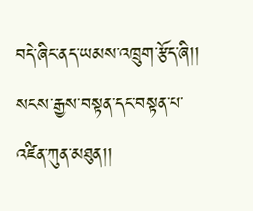བདེ་ཞིང་ནད་ཡམས་འཁྲུག་རྩོད་ཞི།། སངས་རྒྱས་བསྟན་དང་བསྟན་པ་འཛིན་ཀུན་མཐུན།།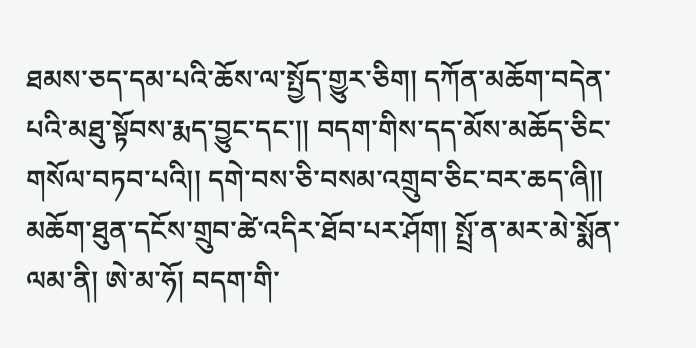ཐམས་ཅད་དམ་པའི་ཆོས་ལ་སྤྱོད་གྱུར་ཅིག། དཀོན་མཆོག་བདེན་པའི་མཐུ་སྟོབས་རྨད་བྱུང་དང་།། བདག་གིས་དད་མོས་མཆོད་ཅིང་གསོལ་བཏབ་པའི།། དགེ་བས་ཅི་བསམ་འགྲུབ་ཅིང་བར་ཆད་ཞི།། མཆོག་ཐུན་དངོས་གྲུབ་ཚེ་འདིར་ཐོབ་པར་ཤོག། སྤྲོ་ན་མར་མེ་སྨོན་ལམ་ནི། ཨེ་མ་ཧོ། བདག་གི་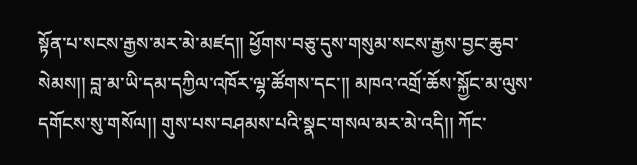སྟོན་པ་སངས་རྒྱས་མར་མེ་མཛད།། ཕྱོགས་བཅུ་དུས་གསུམ་སངས་རྒྱས་བྱང་ཆུབ་སེམས།། བླ་མ་ཡི་དམ་དཀྱིལ་འཁོར་ལྷ་ཚོགས་དང་།། མཁའ་འགྲོ་ཆོས་སྐྱོང་མ་ལུས་དགོངས་སུ་གསོལ།། གུས་པས་བཤམས་པའི་སྣང་གསལ་མར་མེ་འདི།། ཀོང་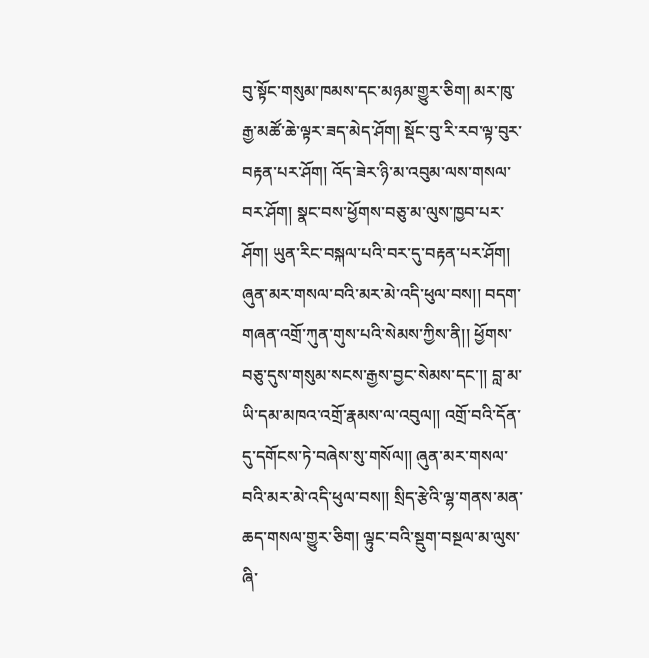བུ་སྟོང་གསུམ་ཁམས་དང་མཉམ་གྱུར་ཅིག། མར་ཁུ་རྒྱ་མཚོ་ཆེ་ལྟར་ཟད་མེད་ཤོག། སྡོང་བུ་རི་རབ་ལྟ་བུར་བརྟན་པར་ཤོག། འོད་ཟེར་ཉི་མ་འབུམ་ལས་གསལ་བར་ཤོག། སྣང་བས་ཕྱོགས་བཅུ་མ་ལུས་ཁྱབ་པར་ཤོག། ཡུན་རིང་བསྐལ་པའི་བར་དུ་བརྟན་པར་ཤོག། ཞུན་མར་གསལ་བའི་མར་མེ་འདི་ཕུལ་བས།། བདག་གཞན་འགྲོ་ཀུན་གུས་པའི་སེམས་ཀྱིས་ནི།། ཕྱོགས་བཅུ་དུས་གསུམ་སངས་རྒྱས་བྱང་སེམས་དང་།། བླ་མ་ཡི་དམ་མཁའ་འགྲོ་རྣམས་ལ་འབུལ།། འགྲོ་བའི་དོན་དུ་དགོངས་ཏེ་བཞེས་སུ་གསོལ།། ཞུན་མར་གསལ་བའི་མར་མེ་འདི་ཕུལ་བས།། སྲིད་རྩེའི་ལྷ་གནས་མན་ཆད་གསལ་གྱུར་ཅིག། ལྟུང་བའི་སྡུག་བསྔལ་མ་ལུས་ཞི་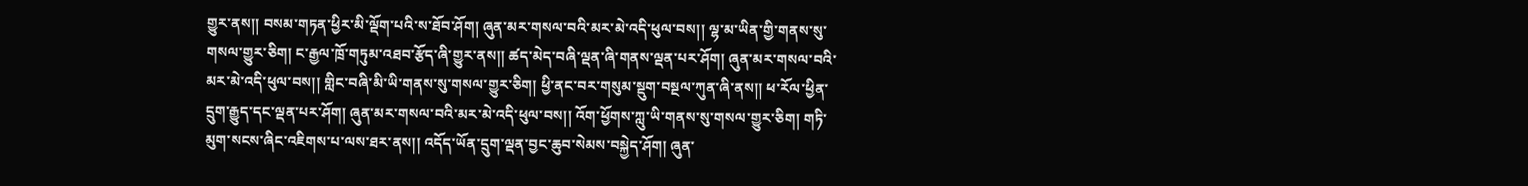གྱུར་ནས།། བསམ་གཏན་ཕྱིར་མི་ལྡོག་པའི་ས་ཐོབ་ཤོག། ཞུན་མར་གསལ་བའི་མར་མེ་འདི་ཕུལ་བས།། ལྷ་མ་ཡིན་གྱི་གནས་སུ་གསལ་གྱུར་ཅིག། ང་རྒྱལ་ཁྲོ་གཏུམ་འཐབ་རྩོད་ཞི་གྱུར་ནས།། ཚད་མེད་བཞི་ལྡན་ཞི་གནས་ལྡན་པར་ཤོག། ཞུན་མར་གསལ་བའི་མར་མེ་འདི་ཕུལ་བས།། གླིང་བཞི་མི་ཡི་གནས་སུ་གསལ་གྱུར་ཅིག། ཕྱི་ནང་བར་གསུམ་སྡུག་བསྔལ་ཀུན་ཞི་ནས།། ཕ་རོལ་ཕྱིན་དྲུག་རྒྱུད་དང་ལྡན་པར་ཤོག། ཞུན་མར་གསལ་བའི་མར་མེ་འདི་ཕུལ་བས།། འོག་ཕྱོགས་ཀླུ་ཡི་གནས་སུ་གསལ་གྱུར་ཅིག། གཏི་མུག་སངས་ཞིང་འཇིགས་པ་ལས་ཐར་ནས།། འདོད་ཡོན་དྲུག་ལྡན་བྱང་ཆུབ་སེམས་བསྐྱེད་ཤོག། ཞུན་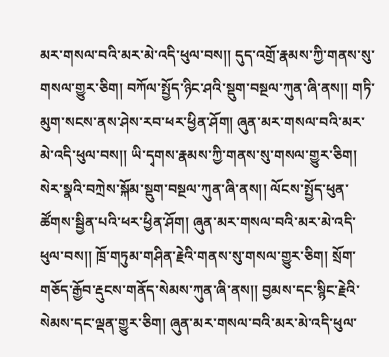མར་གསལ་བའི་མར་མེ་འདི་ཕུལ་བས།། དུད་འགྲོ་རྣམས་ཀྱི་གནས་སུ་གསལ་གྱུར་ཅིག། བཀོལ་སྤྱོད་ཉིང་ཤའི་སྡུག་བསྔལ་ཀུན་ཞི་ནས།། གཏི་མུག་སངས་ནས་ཤེས་རབ་ཕར་ཕྱིན་ཤོག། ཞུན་མར་གསལ་བའི་མར་མེ་འདི་ཕུལ་བས།། ཡི་དྭགས་རྣམས་ཀྱི་གནས་སུ་གསལ་གྱུར་ཅིག། སེར་སྣའི་བཀྲེས་སྐོམ་སྡུག་བསྔལ་ཀུན་ཞི་ནས།། ལོངས་སྤྱོད་ཕུན་ཚོགས་སྦྱིན་པའི་ཕར་ཕྱིན་ཤོག། ཞུན་མར་གསལ་བའི་མར་མེ་འདི་ཕུལ་བས།། ཁྲོ་གཏུམ་གཤིན་རྗེའི་གནས་སུ་གསལ་གྱུར་ཅིག། སྲོག་གཅོད་རྒྱོབ་རྡུངས་གནོད་སེམས་ཀུན་ཞི་ནས།། བྱམས་དང་སྙིང་རྗེའི་སེམས་དང་ལྡན་གྱུར་ཅིག། ཞུན་མར་གསལ་བའི་མར་མེ་འདི་ཕུལ་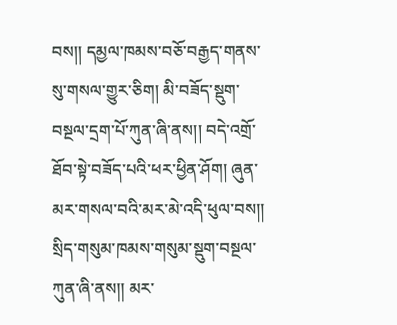བས།། དམྱལ་ཁམས་བཅོ་བརྒྱད་གནས་སུ་གསལ་གྱུར་ཅིག། མི་བཟོད་སྡུག་བསྔལ་དྲག་པོ་ཀུན་ཞི་ནས།། བདེ་འགྲོ་ཐོབ་སྟེ་བཟོད་པའི་ཕར་ཕྱིན་ཤོག། ཞུན་མར་གསལ་བའི་མར་མེ་འདི་ཕུལ་བས།། སྲིད་གསུམ་ཁམས་གསུམ་སྡུག་བསྔལ་ཀུན་ཞི་ནས།། མར་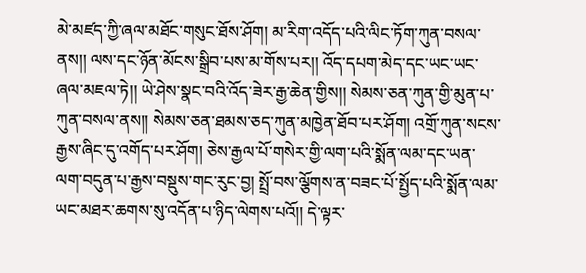མེ་མཛད་ཀྱི་ཞལ་མཐོང་གསུང་ཐོས་ཤོག། མ་རིག་འདོད་པའི་ལིང་ཏོག་ཀུན་བསལ་ནས།། ལས་དང་ཉོན་མོངས་སྒྲིབ་པས་མ་གོས་པར།། འོད་དཔག་མེད་དང་ཡང་ཡང་ཞལ་མཇལ་ཏེ།། ཡེ་ཤེས་སྣང་བའི་འོད་ཟེར་རྒྱ་ཆེན་གྱིས།། སེམས་ཅན་ཀུན་གྱི་མུན་པ་ཀུན་བསལ་ནས།། སེམས་ཅན་ཐམས་ཅད་ཀུན་མཁྱེན་ཐོབ་པར་ཤོག། འགྲོ་ཀུན་སངས་རྒྱས་ཞིང་དུ་འགོད་པར་ཤོག། ཅེས་རྒྱལ་པོ་གསེར་གྱི་ལག་པའི་སྨོན་ལམ་དང་ཡན་ལག་བདུན་པ་རྒྱས་བསྡུས་གང་རུང་བྱ། སྤྲོ་བས་ལྕོགས་ན་བཟང་པོ་སྤྱོད་པའི་སྨོན་ལམ་ཡང་མཐར་ཆགས་སུ་འདོན་པ་ཉིད་ལེགས་པའོ།། དེ་ལྟར་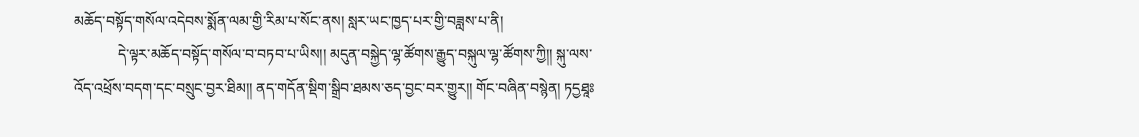མཆོད་བསྟོད་གསོལ་འདེབས་སྨོན་ལམ་གྱི་རིམ་པ་སོང་ནས། སླར་ཡང་ཁྱད་པར་གྱི་བཟླས་པ་ནི།
            དེ་ལྟར་མཆོད་བསྟོད་གསོལ་བ་བཏབ་པ་ཡིས།། མདུན་བསྐྱེད་ལྷ་ཚོགས་རྒྱུད་བསྐུལ་ལྷ་ཚོགས་ཀྱི།། སྐུ་ལས་འོད་འཕྲོས་བདག་དང་བསྲུང་བྱར་ཐིམ།། ནད་གདོན་སྡིག་སྒྲིབ་ཐམས་ཅད་བྱང་བར་གྱུར།། གོང་བཞིན་བསྙེན། ཏདྱཐཱཿ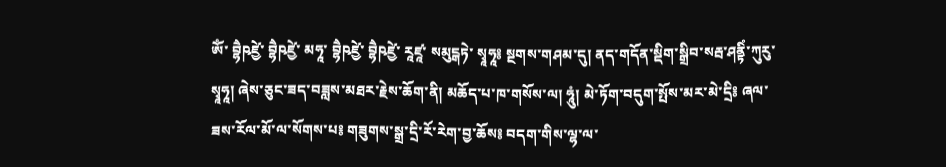ཨོཾ་ བྷཻཥཛྱེ་ བྷཻཥཛྱེ་ མཧཱ་ བྷཻཥཛྱེ་ བྷཻཥཛྱེ་ རཱཛཱ་ སམུངྒཏེ་ སྭཱཧཱ༔ སྔགས་གཤམ་དུ། ནད་གདོན་སྡིག་སྒྲིབ་སརྦ་ཤནྟིཾ་ཀུརུ་སྭཱཧཱ། ཞེས་ཅུང་ཟད་བཟླས་མཐར་རྗེས་ཆོག་ནི། མཆོད་པ་ཁ་གསོས་ལ། ཧཱུཾ། མེ་ཏོག་བདུག་སྤོས་མར་མེ་དྲི༔ ཞལ་ཟས་རོལ་མོ་ལ་སོགས་པ༔ གཟུགས་སྒྲ་དྲི་རོ་རེག་བྱ་ཆོས༔ བདག་གིས་ལྷ་ལ་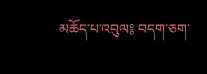མཆོད་པ་འབུལ༔ བདག་ཅག་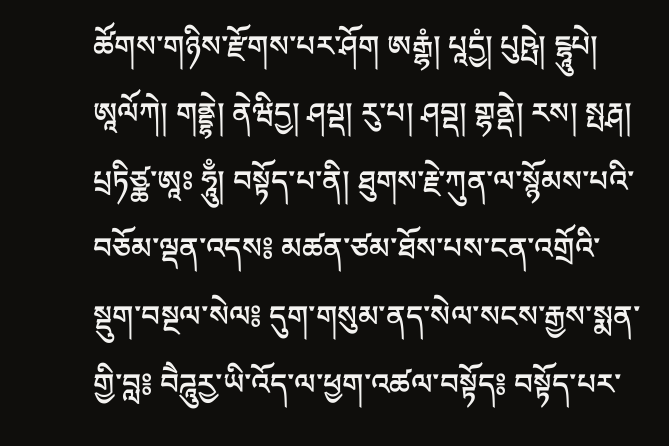ཚོགས་གཉིས་རྫོགས་པར་ཤོག ཨརྒྷཾ། པཱདྱཾ། པུཥྤེ། ངྷཱུཔེ། ཨཱལོཀེ། གནྡྷེ། ནེཝིདྱ། ཤཔྡ། རུ་པ། ཤབྡ། གྷནྡེ། རས། སྤརྴ། པྲཏིཙྪ་ཨཱཿ ཧཱུྃ། བསྟོད་པ་ནི། ཐུགས་རྗེ་ཀུན་ལ་སྙོམས་པའི་བཅོམ་ལྡན་འདས༔ མཚན་ཙམ་ཐོས་པས་ངན་འགྲོའི་སྡུག་བསྔལ་སེལ༔ དུག་གསུམ་ནད་སེལ་སངས་རྒྱས་སྨན་གྱི་བླ༔ བཻཌཱུརྱ་ཡི་འོད་ལ་ཕྱག་འཚལ་བསྟོད༔ བསྟོད་པར་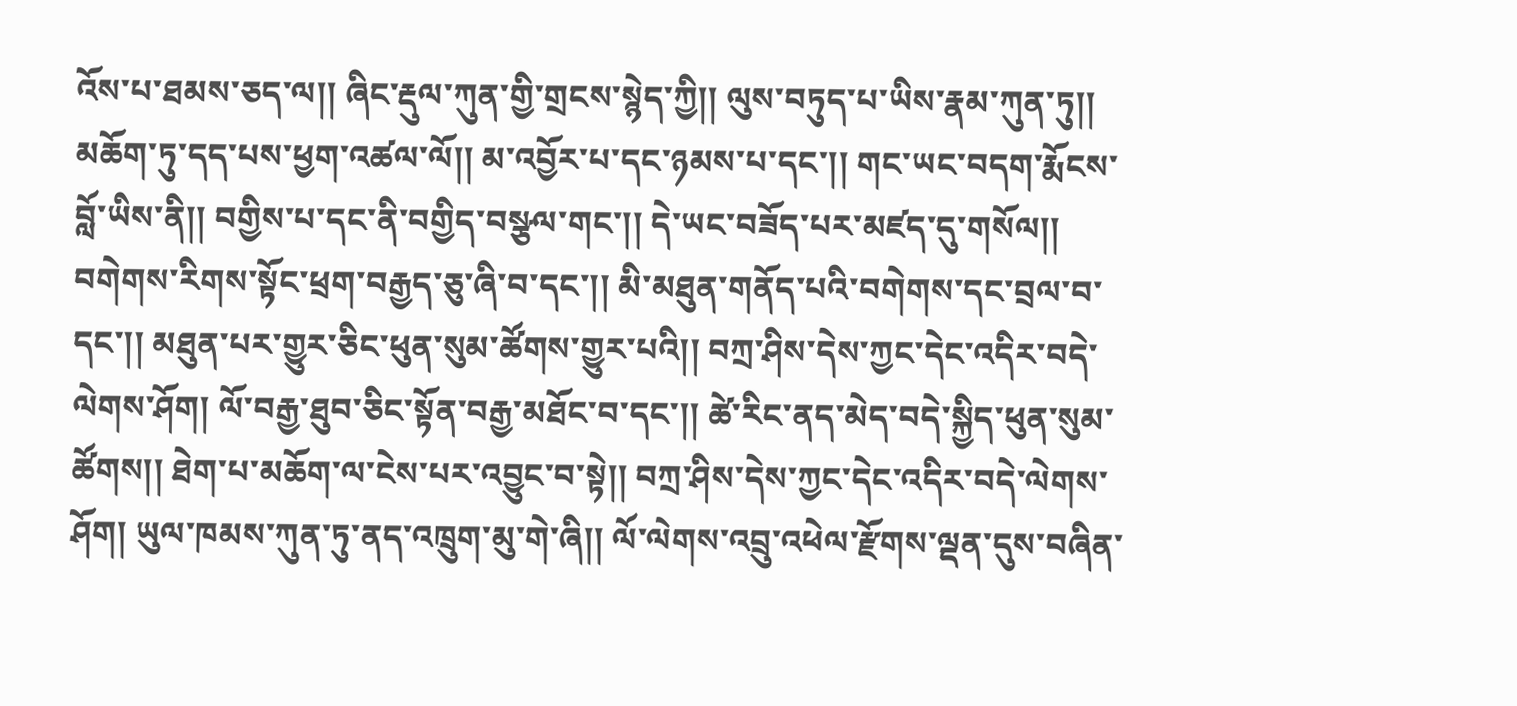འོས་པ་ཐམས་ཅད་ལ།། ཞིང་རྡུལ་ཀུན་གྱི་གྲངས་སྙེད་ཀྱི།། ལུས་བཏུད་པ་ཡིས་རྣམ་ཀུན་ཏུ།། མཆོག་ཏུ་དད་པས་ཕྱག་འཚལ་ལོ།། མ་འབྱོར་པ་དང་ཉམས་པ་དང་།། གང་ཡང་བདག་རྨོངས་བློ་ཡིས་ནི།། བགྱིས་པ་དང་ནི་བགྱིད་བསྩལ་གང་།། དེ་ཡང་བཟོད་པར་མཛད་དུ་གསོལ།། བགེགས་རིགས་སྟོང་ཕྲག་བརྒྱད་ཅུ་ཞི་བ་དང་།། མི་མཐུན་གནོད་པའི་བགེགས་དང་བྲལ་བ་དང་།། མཐུན་པར་གྱུར་ཅིང་ཕུན་སུམ་ཚོགས་གྱུར་པའི།། བཀྲ་ཤིས་དེས་ཀྱང་དེང་འདིར་བདེ་ལེགས་ཤོག། ལོ་བརྒྱ་ཐུབ་ཅིང་སྟོན་བརྒྱ་མཐོང་བ་དང་།། ཚེ་རིང་ནད་མེད་བདེ་སྐྱིད་ཕུན་སུམ་ཚོགས།། ཐེག་པ་མཆོག་ལ་ངེས་པར་འབྱུང་བ་སྟེ།། བཀྲ་ཤིས་དེས་ཀྱང་དེང་འདིར་བདེ་ལེགས་ཤོག། ཡུལ་ཁམས་ཀུན་ཏུ་ནད་འཁྲུག་མུ་གེ་ཞི།། ལོ་ལེགས་འབྲུ་འཕེལ་རྫོགས་ལྡན་དུས་བཞིན་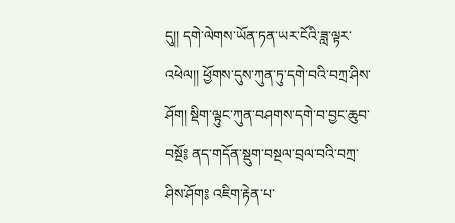དུ།། དགེ་ལེགས་ཡོན་ཏན་ཡར་ངོའི་ཟླ་ལྟར་འཕེལ།། ཕྱོགས་དུས་ཀུན་ཏུ་དགེ་བའི་བཀྲ་ཤིས་ཤོག། སྡིག་ལྟུང་ཀུན་བཤགས་དགེ་བ་བྱང་ཆུབ་བསྔོ༔ ནད་གདོན་སྡུག་བསྔལ་བྲལ་བའི་བཀྲ་ཤིས་ཤོག༔ འཇིག་རྟེན་པ་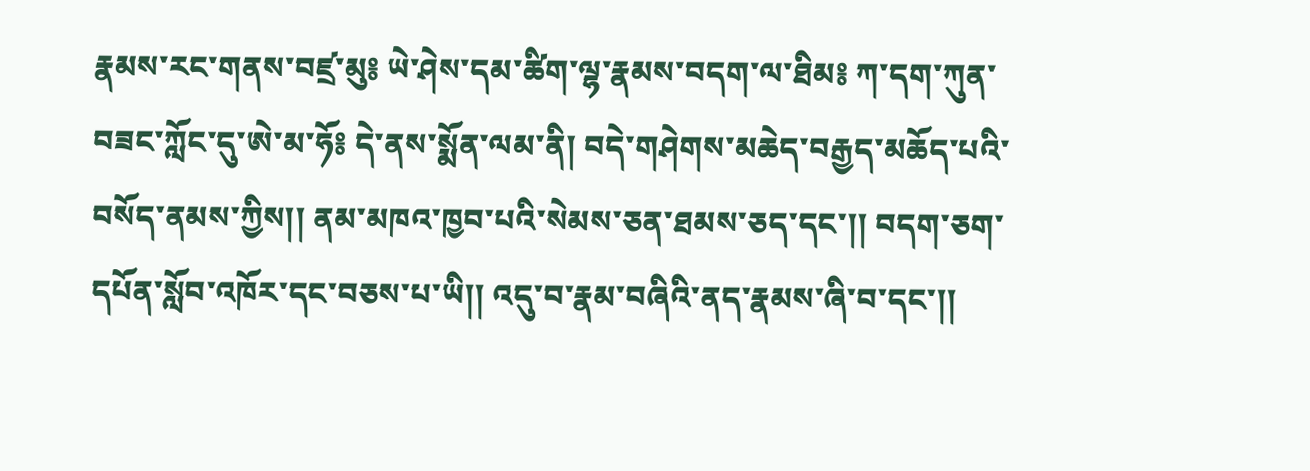རྣམས་རང་གནས་བཛྲ་མུ༔ ཡེ་ཤེས་དམ་ཚིག་ལྷ་རྣམས་བདག་ལ་ཐིམ༔ ཀ་དག་ཀུན་བཟང་ཀློང་དུ་ཨེ་མ་ཧོ༔ དེ་ནས་སྨོན་ལམ་ནི། བདེ་གཤེགས་མཆེད་བརྒྱད་མཆོད་པའི་བསོད་ནམས་ཀྱིས།། ནམ་མཁའ་ཁྱབ་པའི་སེམས་ཅན་ཐམས་ཅད་དང་།། བདག་ཅག་དཔོན་སློབ་འཁོར་དང་བཅས་པ་ཡི།། འདུ་བ་རྣམ་བཞིའི་ནད་རྣམས་ཞི་བ་དང་།།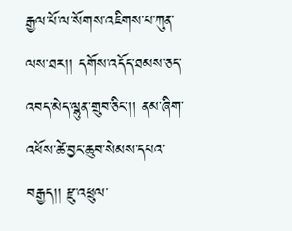རྒྱལ་པོ་ལ་སོགས་འཇིགས་པ་ཀུན་ལས་ཐར།། དགོས་འདོད་ཐམས་ཅད་འབད་མེད་ལྷུན་གྲུབ་ཅིང་།། ནམ་ཞིག་འཕོས་ཚེ་བྱང་ཆུབ་སེམས་དཔའ་བརྒྱད།། རྫུ་འཕྲུལ་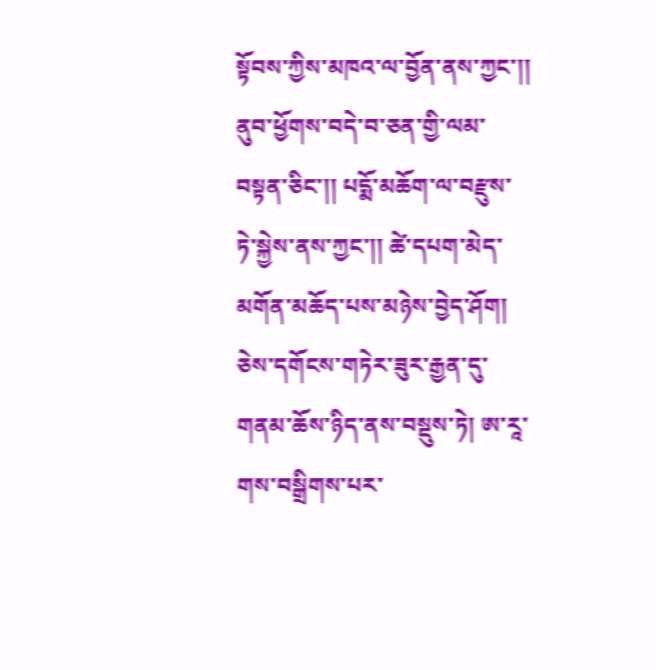སྟོབས་ཀྱིས་མཁའ་ལ་བྱོན་ནས་ཀྱང་།། ནུབ་ཕྱོགས་བདེ་བ་ཅན་གྱི་ལམ་བསྟན་ཅིང་།། པདྨོ་མཆོག་ལ་བརྫུས་ཏེ་སྐྱེས་ནས་ཀྱང་།། ཚེ་དཔག་མེད་མགོན་མཆོད་པས་མཉེས་བྱེད་ཤོག། ཅེས་དགོངས་གཏེར་ཟུར་རྒྱན་དུ་གནམ་ཆོས་ཉིད་ནས་བསྡུས་ཏེ། ཨ་རཱ་གས་བསྒྲིགས་པར་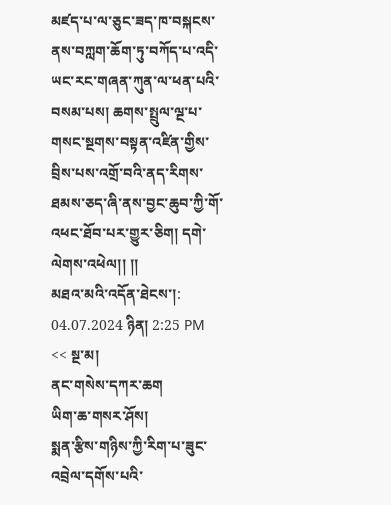མཛད་པ་ལ་ཅུང་ཟད་ཁ་བསྐངས་ནས་བཀླག་ཆོག་ཏུ་བཀོད་པ་འདི་ཡང་རང་གཞན་ཀུན་ལ་ཕན་པའི་བསམ་པས། ཆགས་སྤྲུལ་ལྔ་པ་གསང་སྔགས་བསྟན་འཛིན་གྱིས་བྲིས་པས་འགྲོ་བའི་ནད་རིགས་ཐམས་ཅད་ཞི་ནས་བྱང་ཆུབ་ཀྱི་གོ་འཕང་ཐོབ་པར་གྱུར་ཅིག། དགེ་ལེགས་འཕེལ།། །།
མཐའ་མའི་འདོན་ཐེངས་།: 04.07.2024 ཉིན། 2:25 PM
<< སྔ་མ།
ནང་གསེས་དཀར་ཆག
ཡིག་ཆ་གསར་ཤོས།
སྨན་རྩིས་གཉིས་ཀྱི་རིག་པ་ཟུང་འབྲེལ་དགོས་པའི་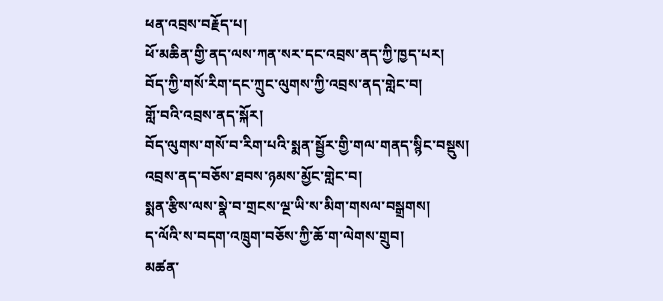ཕན་འབྲས་བརྗོད་པ།
ཕོ་མཆིན་གྱི་ནད་ལས་ཀན་སར་དང་འབྲས་ནད་ཀྱི་ཁྱད་པར།
བོད་ཀྱི་གསོ་རིག་དང་ཀྲུང་ལུགས་ཀྱི་འབྲས་ནད་གླེང་བ།
གློ་བའི་འབྲས་ནད་སྐོར།
བོད་ལུགས་གསོ་བ་རིག་པའི་སྨན་སྦྱོར་གྱི་གལ་གནད་སྙིང་བསྡུས།
འབྲས་ནད་བཅོས་ཐབས་ཉམས་མྱོང་གླེང་བ།
སྨན་རྩིས་ལས་སྣེ་བ་གྲངས་ལྔ་ཡི་ས་མིག་གསལ་བསྒྲགས།
ད་ལོའི་ས་བདག་འཁྲུག་བཅོས་ཀྱི་ཆོ་ག་ལེགས་གྲུབ།
མཚན་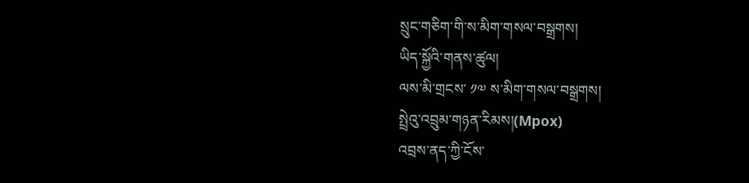སྲུང་གཅིག་གི་ས་མིག་གསལ་བསྒྲགས།
ཡིད་སྐྱོའི་གནས་ཚུལ།
ལས་མི་གྲངས་ ༡༧ ས་མིག་གསལ་བསྒྲགས།
སྤྲེའུ་འབྲུམ་གཉན་རིམས།(Mpox)
འབྲས་ནད་ཀྱི་ངོས་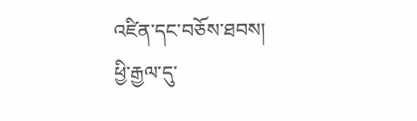འཛིན་དང་བཅོས་ཐབས།
ཕྱི་རྒྱལ་དུ་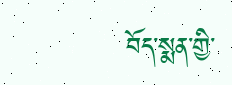བོད་སྨན་གྱི་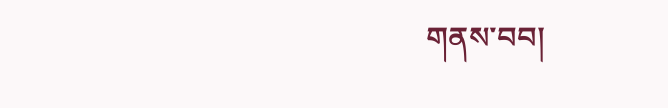གནས་བབ།